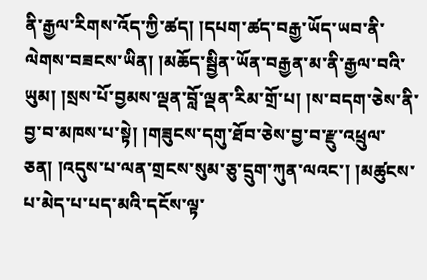ནི་རྒྱལ་རིགས་འོད་ཀྱི་ཚད། །དཔག་ཚད་བརྒྱ་ཡོད་ཡབ་ནི་ལེགས་བཟངས་ཡིན། །མཆོད་སྦྱིན་ཡོན་བརྒྱན་མ་ནི་རྒྱལ་བའི་ཡུམ། །སྲས་པོ་བྱམས་ལྡན་བློ་ལྡན་རིམ་གྲོ་པ། །ས་བདག་ཅེས་ནི་བྱ་བ་མཁས་པ་སྟེ། །གཟུངས་དགུ་ཐོབ་ཅེས་བྱ་བ་རྫུ་འཕྲུལ་ཅན། །འདུས་པ་ལན་གྲངས་སུམ་ཅུ་དྲུག་ཀུན་ལའང་། །མཚུངས་པ་མེད་པ་པད་མའི་དངོས་ལྟ་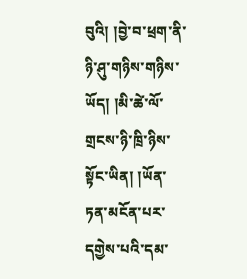བུའི། །བྱེ་བ་ཕྲག་ནི་ཉི་ཤུ་གཉིས་གཉིས་ཡོད། །མི་ཚེ་ལོ་གྲངས་ཉི་ཁྲི་ཉིས་སྟོང་ཡིན། །ཡོན་ཏན་མངོན་པར་དགྱེས་པའི་དམ་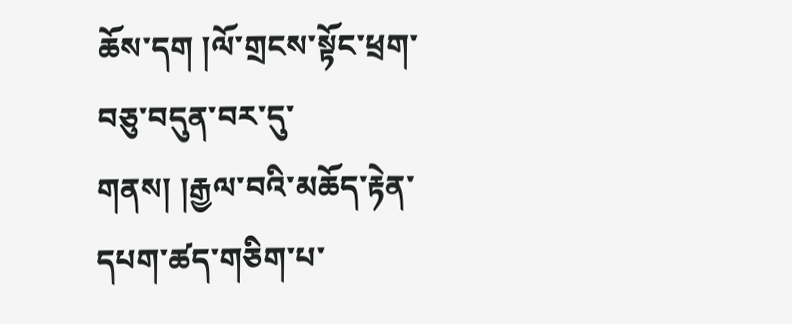ཆོས་དག །ལོ་གྲངས་སྟོང་ཕྲག་བཅུ་བདུན་བར་དུ་གནས། །རྒྱལ་བའི་མཆོད་རྟེན་དཔག་ཚད་གཅིག་པ་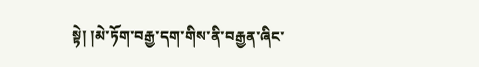སྟེ། །མེ་ཏོག་བརྒྱ་དག་གིས་ནི་བརྒྱན་ཞིང་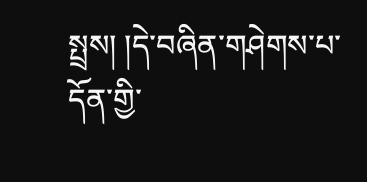སྤྲས། །དེ་བཞིན་གཤེགས་པ་དོན་གྱི་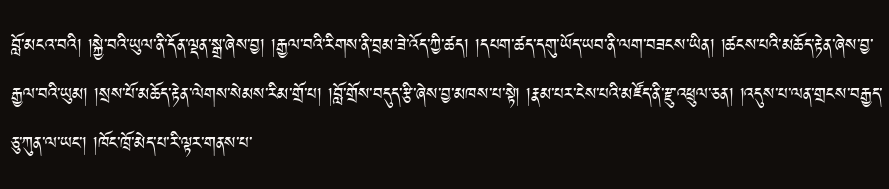བློ་མངའ་བའི། །སྐྱེ་བའི་ཡུལ་ནི་དོན་ལྡན་སྒྲ་ཞེས་བྱ། །རྒྱལ་བའི་རིགས་ནི་བྲམ་ཟེ་འོད་ཀྱི་ཚད། །དཔག་ཚད་དགུ་ཡོད་ཡབ་ནི་ལག་བཟངས་ཡིན། །ཚངས་པའི་མཆོད་རྟེན་ཞེས་བྱ་རྒྱལ་བའི་ཡུམ། །སྲས་པོ་མཆོད་རྟེན་ལེགས་སེམས་རིམ་གྲོ་པ། །བློ་གྲོས་བདུད་རྩི་ཞེས་བྱ་མཁས་པ་སྟེ། །རྣམ་པར་ངེས་པའི་མཛོད་ནི་རྫུ་འཕྲུལ་ཅན། །འདུས་པ་ལན་གྲངས་བརྒྱད་ཅུ་ཀུན་ལ་ཡང་། །ཁོང་ཁྲོ་མེད་པ་རི་ལྟར་གནས་པ་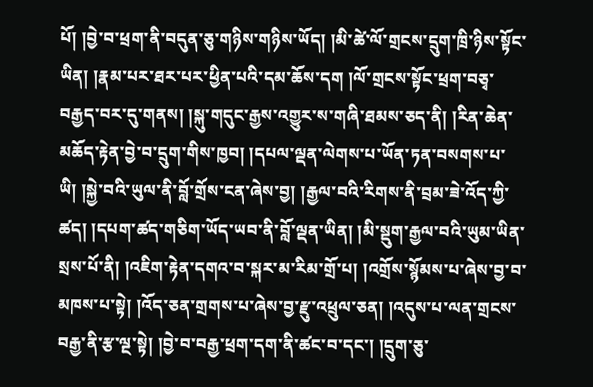པོ། །བྱེ་བ་ཕྲག་ནི་བདུན་ཅུ་གཉིས་གཉིས་ཡོད། །མི་ཚེ་ལོ་གྲངས་དྲུག་ཁྲི་ཉིས་སྟོང་ཡིན། །རྣམ་པར་ཐར་པར་ཕྱིན་པའི་དམ་ཆོས་དག །ལོ་གྲངས་སྟོང་ཕྲག་བཅྭ་བརྒྱད་བར་དུ་གནས། །སྐུ་གདུང་རྒྱས་འགྱུར་ས་གཞི་ཐམས་ཅད་ནི། །རིན་ཆེན་མཆོད་རྟེན་བྱེ་བ་དྲུག་གིས་ཁྱབ། །དཔལ་ལྡན་ལེགས་པ་ཡོན་ཏན་བསགས་པ་ཡི། །སྐྱེ་བའི་ཡུལ་ནི་བློ་གྲོས་ངན་ཞེས་བྱ། །རྒྱལ་བའི་རིགས་ནི་བྲམ་ཟེ་འོད་ཀྱི་ཚད། །དཔག་ཚད་གཅིག་ཡོད་ཡབ་ནི་བློ་ལྡན་ཡིན། །མི་སྡུག་རྒྱལ་བའི་ཡུམ་ཡིན་སྲས་པོ་ནི། །འཇིག་རྟེན་དགའ་བ་སྐར་མ་རིམ་གྲོ་པ། །འགྲོས་སྙོམས་པ་ཞེས་བྱ་བ་མཁས་པ་སྟེ། །འོད་ཅན་གྲགས་པ་ཞེས་བྱ་རྫུ་འཕྲུལ་ཅན། །འདུས་པ་ལན་གྲངས་བརྒྱ་ནི་རྩ་ལྔ་སྟེ། །བྱེ་བ་བརྒྱ་ཕྲག་དག་ནི་ཚང་བ་དང་། །དྲུག་ཅུ་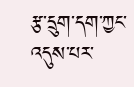རྩ་དྲུག་དག་ཀྱང་འདུས་པར་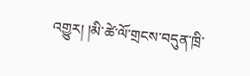འགྱུར། །མི་ཚེ་ལོ་གྲངས་བདུན་ཁྲི་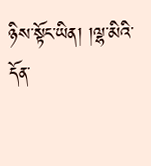ཉིས་སྟོང་ཡིན། །ལྷ་མིའི་དོན་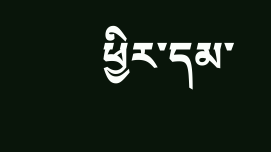ཕྱིར་དམ་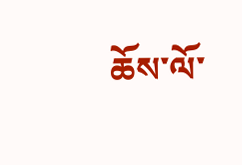ཆོས་ལོ་